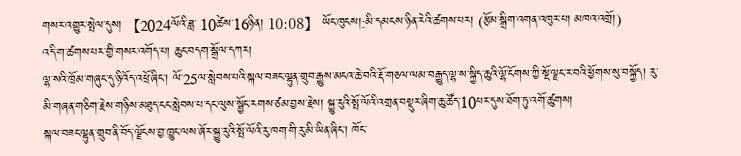གསར་འགྱུར་སྤེལ་དུས། 【2024ལོའི་ཟླ་ 10ཚེས་16ཉིན། 10:08】 ཡོང་ཁུངས།:མི་དམངས་ཉིན་རེའི་ཚགས་པར། (རྩོམ་སྒྲིག་འགན་འཁུར་པ། མཁའ་འགྲོ།)
འདི་ག་ཚགས་པར་གྱི་གསར་འགོད་པ། ཆུང་བདག་སྒྲོལ་དཀར།
ལྷ་སའི་ཁྲོམ་གཞུང་དུ་ཉི་འོད་འཕྲོ་ཞིང་། ལོ་25ལ་སླེབས་པའི་སྐལ་བཟང་ལྷུན་གྲུབ་རྒྱུས་མངའ་ཆེ་བའི་རྡོ་གཅལ་ལམ་བརྒྱུད་ལྷ་ས་སྐྱིད་ཆུའི་ལྷོ་ངོགས་ཀྱི་སྔོ་ལྗང་ར་བའི་ཕྱོགས་སུ་བསྐྱོད། རུ་མི་གཞན་གཅིག་རྗེས་གཉིས་མཐུད་ངང་སླེབས་པ་དང་ལུས་སྦྱོང་རགས་ཙམ་བྱས་རྗེས། སྐྱུ་རུའི་སྤོ་ལོའི་འགྲན་བསྡུར་ཞིག་ཆུ་ཚོད་10པར་དུས་ཐོག་ཏུ་འགོ་ཚུགས།
སྐལ་བཟང་ལྷུན་གྲུབ་ནི་བོད་ལྗོངས་བྱ་ཁྱུང་ལས་ཞོར་སྐྱུ་རུའི་སྤོ་ལོའི་རུ་ཁག་གི་རུ་མི་ཡིན་ཞིང་། ཁོང་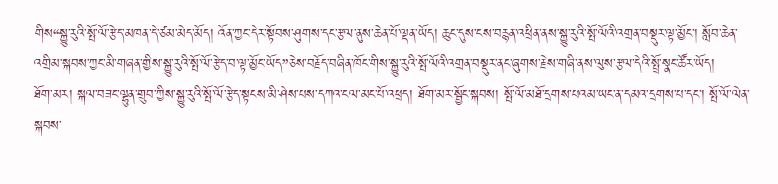གིས“སྐྱུ་རུའི་སྤོ་ལོ་རྩེད་མཁན་དེ་ཙམ་མེད་མོད། འོན་ཀྱང་དེར་སྟོབས་ཤུགས་དང་རྩལ་ནུས་ཆེན་པོ་ལྡན་ཡོད། ཆུང་དུས་ངས་བརྙན་འཕྲིན་ནས་སྐྱུ་རུའི་སྤོ་ལོའི་འགྲན་བསྡུར་ལྟ་མྱོང་། སློབ་ཆེན་འགྲིམ་སྐབས་ཀྱང་མི་གཞན་གྱིས་སྐྱུ་རུའི་སྤོ་ལོ་རྩེད་བ་ལྟ་མྱོང་ཡོད”ཅེས་བརྗོད་བཞིན་ཁོང་གིས་སྐྱུ་རུའི་སྤོ་ལོའི་འགྲན་བསྡུར་ནང་ཞུགས་རྗེས་གཞི་ནས་ལུས་རྩལ་དེའི་སྤྲོ་སྣང་ཚོར་ཡོད།
ཐོག་མར། སྐལ་བཟང་ལྷུན་གྲུབ་ཀྱིས་སྐྱུ་རུའི་སྤོ་ལོ་རྩེད་སྟངས་མི་ཤེས་པས་དཀའ་ངལ་མང་པོ་འཕྲད། ཐོག་མར་སྦྱོང་སྐབས། སྤོ་ལོ་མཐོ་དྲགས་པའམ་ཡང་ན་དམའ་དྲགས་པ་དང་། སྤོ་ལོ་ལེན་སྐབས་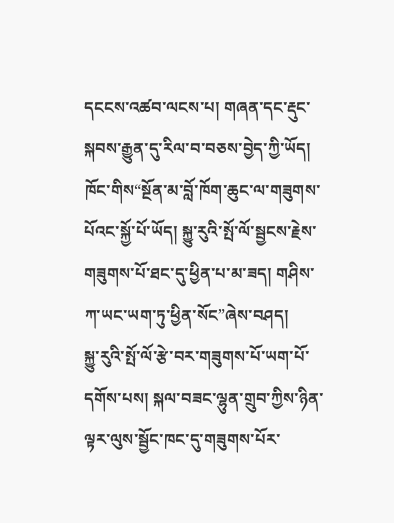དངངས་འཚབ་ལངས་པ། གཞན་དང་རྡུང་སྐབས་རྒྱུན་དུ་རིལ་བ་བཅས་བྱེད་ཀྱི་ཡོད། ཁོང་གིས“སྔོན་མ་བློ་ཁོག་ཆུང་ལ་གཟུགས་པོའང་སྐྱོ་པོ་ཡོད། སྐྱུ་རུའི་སྤོ་ལོ་སྦྱངས་རྗེས་གཟུགས་པོ་ཐང་དུ་ཕྱིན་པ་མ་ཟད། གཤིས་ཀ་ཡང་ཡག་ཏུ་ཕྱིན་སོང”ཞེས་བཤད།
སྐྱུ་རུའི་སྤོ་ལོ་རྩེ་བར་གཟུགས་པོ་ཡག་པོ་དགོས་པས། སྐལ་བཟང་ལྷུན་གྲུབ་ཀྱིས་ཉིན་ལྟར་ལུས་སྦྱོང་ཁང་དུ་གཟུགས་པོར་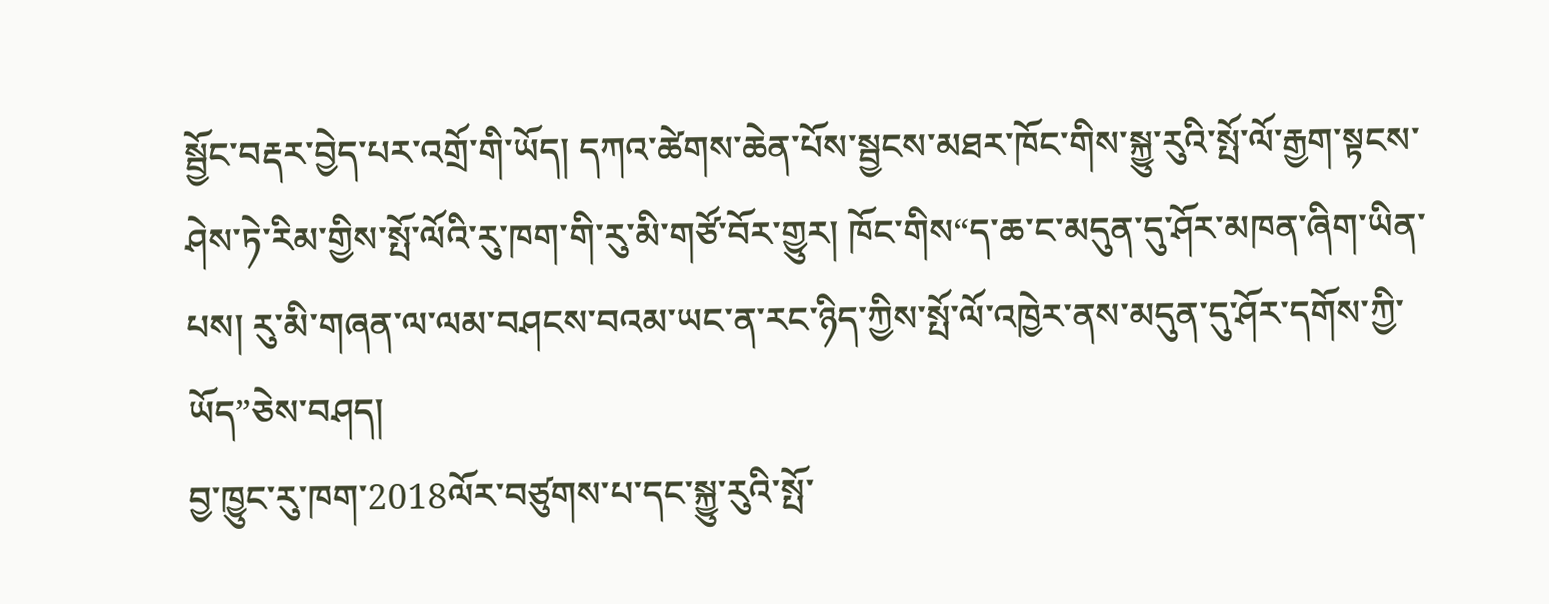སྦྱོང་བརྡར་བྱེད་པར་འགྲོ་གི་ཡོད། དཀའ་ཚེགས་ཆེན་པོས་སྦྱངས་མཐར་ཁོང་གིས་སྐྱུ་རུའི་སྤོ་ལོ་རྒྱག་སྟངས་ཤེས་ཏེ་རིམ་གྱིས་སྤོ་ལོའི་རུ་ཁག་གི་རུ་མི་གཙོ་བོར་གྱུར། ཁོང་གིས“ད་ཆ་ང་མདུན་དུ་ཤོར་མཁན་ཞིག་ཡིན་པས། རུ་མི་གཞན་ལ་ལམ་བཤངས་བའམ་ཡང་ན་རང་ཉིད་ཀྱིས་སྤོ་ལོ་འཁྱེར་ནས་མདུན་དུ་ཤོར་དགོས་ཀྱི་ཡོད”ཅེས་བཤད།
བྱ་ཁྱུང་རུ་ཁག་2018ལོར་བཙུགས་པ་དང་སྐྱུ་རུའི་སྤོ་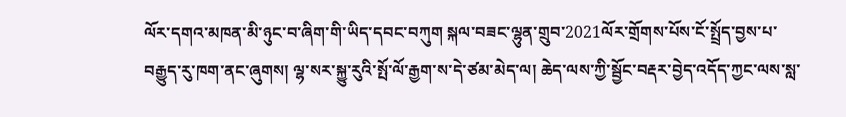ལོར་དགའ་མཁན་མི་ཉུང་བ་ཞིག་གི་ཡིད་དབང་བཀུག སྐལ་བཟང་ལྷུན་གྲུབ་2021ལོར་གྲོགས་པོས་ངོ་སྤྲོད་བྱས་པ་བརྒྱུད་རུ་ཁག་ནང་ཞུགས། ལྷ་སར་སྐྱུ་རུའི་སྤོ་ལོ་རྒྱག་ས་དེ་ཙམ་མེད་ལ། ཆེད་ལས་ཀྱི་སྦྱོང་བརྡར་བྱེད་འདོད་ཀྱང་ལས་སླ་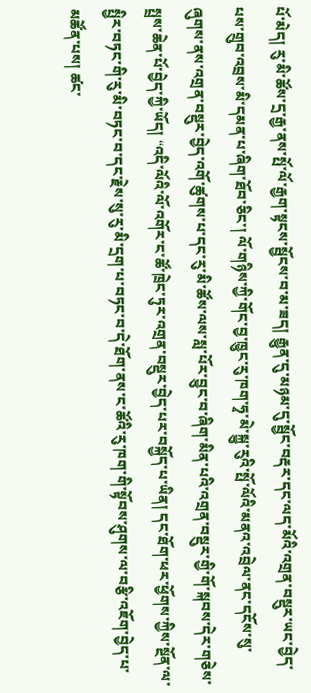པོ་མེད། རུ་མི་ཚོས་དྲ་རྒྱ་ནས་སྤོ་ལོ་རྒྱག་སྟངས་སྦྱོངས་བ་མ་ཟད། རྒྱུན་དུ་མཉམ་དུ་སྦྱོང་བརྡར་དང་ལད་མོའི་འགྲན་བསྡུར་ཡང་བྱེད་པས་གྲུབ་འབྲས་མི་དམན་པ་ཞིག་ཐོབ་ཅིང་། ལོ་གཉིས་ཀྱི་གོང་བྱ་ཁྱུང་རུ་ཁག་ཧྭ་མེ་སྐྱུ་རུའི་སྤོ་ལོའི་མནའ་འབྲེལ་ནང་དངོས་སུ་ཞུགས་ནས་འགྲན་བསྡུར་བྱེད་འགོ་ཚུགས་པ་དང་རུ་མི་ཚོས་ལས་སླ་པོར་བྱུང་བ་ཞིག་མིན་པའི་འགྲན་བསྡུར་གྱི་གོ་སྐབས་དེར་གཅེས་སྤྲས་ཆེན་པོ་བྱེད་ཀྱི་ཡོད། “འདི་ལོའི་ལོ་འགོར་ང་ཚོ་ཁྲེང་ཏུར་འགྲན་བསྡུར་བྱེད་པར་བསྐྱོད་པ་ཡིན། དང་ཐོག་ཕར་ཕྱོགས་ཀྱིས་སྔོན་ལ་སྤྱིར་བཏང་གི་རུ་མི་བཏང་བ་དང་རྗེས་སུ་རུ་མི་དྲག་པ་བཏང་བ་དེ་ཐོག་ནས་ང་ཚོའི་རུ་ཁག་གི་སྟོབས་ཤུགས་ལ་བརྩི་འཇོག་བྱེད་པ་མཚོན་པས། ཚང་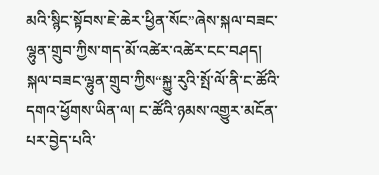མའི་སྙིང་སྟོབས་ཇེ་ཆེར་ཕྱིན་སོང”ཞེས་སྐལ་བཟང་ལྷུན་གྲུབ་ཀྱིས་གད་མོ་འཚེར་འཚེར་ངང་བཤད།
སྐལ་བཟང་ལྷུན་གྲུབ་ཀྱིས“སྐྱུ་རུའི་སྤོ་ལོ་ནི་ང་ཚོའི་དགའ་ཕྱོགས་ཡིན་ལ། ང་ཚོའི་ཉམས་འགྱུར་མངོན་པར་བྱེད་པའི་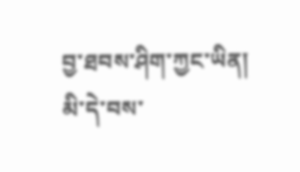བྱ་ཐབས་ཤིག་ཀྱང་ཡིན། མི་དེ་བས་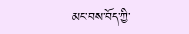མང་བས་བོད་ཀྱི་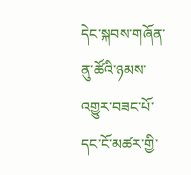དེང་སྐབས་གཞོན་ནུ་ཚོའི་ཉམས་འགྱུར་བཟང་པོ་དང་ངོ་མཚར་གྱི་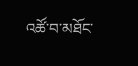འཚོ་བ་མཐོང་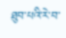ཐུབ་པའི་རེ་བ་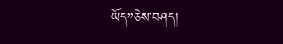ཡོད”ཅེས་བཤད།